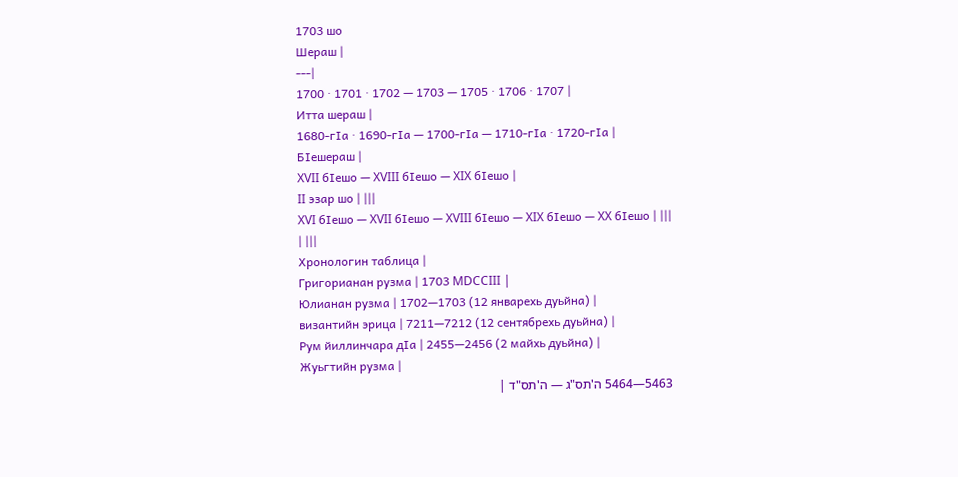1703 шо
Шераш |
---|
1700 · 1701 · 1702 — 1703 — 1705 · 1706 · 1707 |
Итта шераш |
1680‑гӀа · 1690‑гӀа — 1700‑гӀа — 1710‑гӀа · 1720‑гӀа |
БӀешераш |
XVII бӀешо — XVIII бӀешо — XIX бӀешо |
II эзар шо | |||
XVI бӀешо — XVII бӀешо — XVIII бӀешо — XIX бӀешо — XX бӀешо | |||
| |||
Хронологин таблица |
Григорианан рузма | 1703 MDCCIII |
Юлианан рузма | 1702—1703 (12 январехь дуьйна) |
византийн эрица | 7211—7212 (12 сентябрехь дуьйна) |
Рум йиллинчара дӀа | 2455—2456 (2 майхь дуьйна) |
Жуьгтийн рузма |
5463—5464 ה'תס"ג — ה'תס"ד |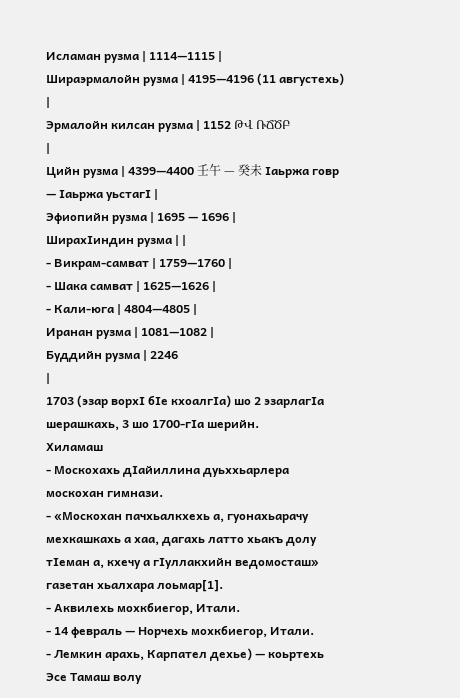Исламан рузма | 1114—1115 |
Шираэрмалойн рузма | 4195—4196 (11 августехь) |
Эрмалойн килсан рузма | 1152 ԹՎ ՌՃԾԲ
|
Цийн рузма | 4399—4400 壬午 — 癸未 Ӏаьржа говр — Ӏаьржа уьстагӀ |
Эфиопийн рузма | 1695 — 1696 |
ШирахӀиндин рузма | |
- Викрам-самват | 1759—1760 |
- Шака самват | 1625—1626 |
- Кали-юга | 4804—4805 |
Иранан рузма | 1081—1082 |
Буддийн рузма | 2246
|
1703 (эзар ворхӀ бӀе кхоалгӀа) шо 2 эзарлагӀа шерашкахь, 3 шо 1700-гӀа шерийн.
Хиламаш
- Москохахь дӀайиллина дуьххьарлера москохан гимнази.
- «Москохан пачхьалкхехь а, гуонахьарачу мехкашкахь а хаа, дагахь латто хьакъ долу тӀеман а, кхечу а гӀуллакхийн ведомосташ» газетан хьалхара лоьмар[1].
- Аквилехь мохкбиегор, Итали.
- 14 февраль — Норчехь мохкбиегор, Итали.
- Лемкин арахь, Карпател дехье) — коьртехь Эсе Тамаш волу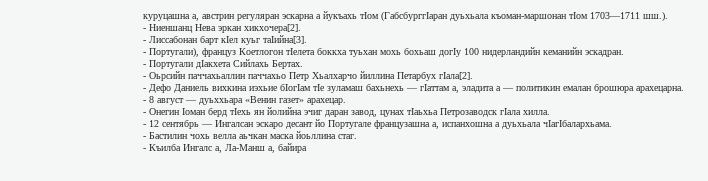куруцашна а, австрин регуляран эскарна а йукъахь тӀом (ГабсбурггӀаран дуьхьала къоман-маршонан тӀом 1703—1711 шш.).
- Ниеншанц Нева эркан хикхочера[2].
- Лиссабонан барт кӀел куьг таӀийна[3].
- Португали), француз Коетлогон тӀелета боккха туьхан мохь бохьаш догӀу 100 нидерландийн кеманийн эскадран.
- Португали дӀакхета Сийлахь Бертах.
- Оьрсийн паччахьаллин паччахьо Петр Хьалхарчо йиллина Петарбух гӀала[2].
- Дефо Даниель вихкина иэхьие бӀогӀам тӀе зуламаш бахьнехь — гӀаттам а, эладита а — политикин емалан брошюра арахецарна.
- 8 август — дуьххьара «Венин газет» арахецар.
- Онегин Ӏоман берд тӀехь ян йолийна эчиг даран завод, цунах тӀаьхьа Петрозаводск гӀала хилла.
- 12 сентябрь — Ингалсан эскаро десант йо Португале французашна а, испанхошна а дуьхьала чӀагӀбалархьама.
- Бастилин чохь велла аьчкан маска йоьллина стаг.
- Къилба Ингалс а, Ла-Манш а, байира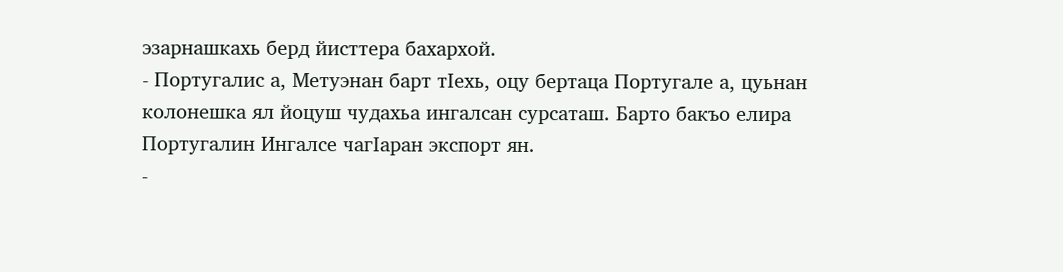эзарнашкахь берд йисттера бахархой.
- Португалис а, Метуэнан барт тӀехь, оцу бертаца Португале а, цуьнан колонешка ял йоцуш чудахьа ингалсан сурсаташ. Барто бакъо елира Португалин Ингалсе чагӀаран экспорт ян.
-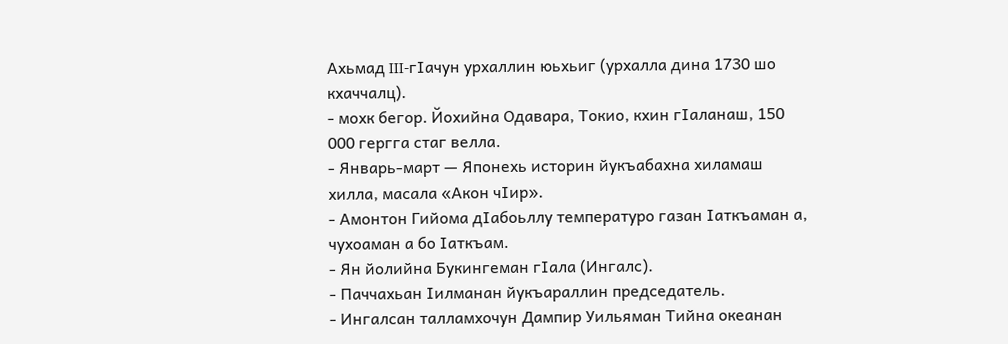Ахьмад III-гӀачун урхаллин юьхьиг (урхалла дина 1730 шо кхаччалц).
- мохк бегор. Йохийна Одавара, Токио, кхин гӀаланаш, 150 000 гергга стаг велла.
- Январь-март — Японехь историн йукъабахна хиламаш хилла, масала «Акон чӀир».
- Амонтон Гийома дӀабоьллу температуро газан Ӏаткъаман а, чухоаман а бо Ӏаткъам.
- Ян йолийна Букингеман гӀала (Ингалс).
- Паччахьан Ӏилманан йукъараллин председатель.
- Ингалсан талламхочун Дампир Уильяман Тийна океанан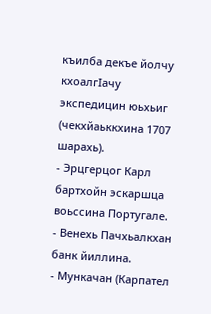къилба декъе йолчу кхоалгӀачу экспедицин юьхьиг (чекхйаьккхина 1707 шарахь).
- Эрцгерцог Карл бартхойн эскаршца воьссина Португале.
- Венехь Пачхьалкхан банк йиллина.
- Мункачан (Карпател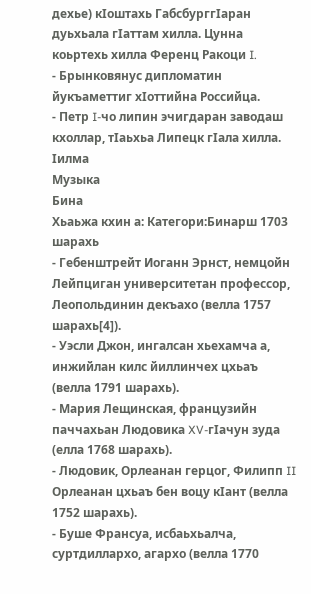дехье) кӀоштахь ГабсбурггӀаран дуьхьала гӀаттам хилла. Цунна коьртехь хилла Ференц Ракоци I.
- Брынковянус дипломатин йукъаметтиг хӀоттийна Российца.
- Петр I-чо липин эчигдаран заводаш кхоллар, тӀаьхьа Липецк гӀала хилла.
Ӏилма
Музыка
Бина
Хьаьжа кхин а: Категори:Бинарш 1703 шарахь
- Гебенштрейт Иоганн Эрнст, немцойн Лейпциган университетан профессор, Леопольдинин декъахо (велла 1757 шарахь[4]).
- Уэсли Джон, ингалсан хьехамча а, инжийлан килс йиллинчех цхьаъ (велла 1791 шарахь).
- Мария Лещинская, французийн паччахьан Людовика XV-гӀачун зуда (елла 1768 шарахь).
- Людовик, Орлеанан герцог, Филипп II Орлеанан цхьаъ бен воцу кӀант (велла 1752 шарахь).
- Буше Франсуа, исбаьхьалча, суртдиллархо, агархо (велла 1770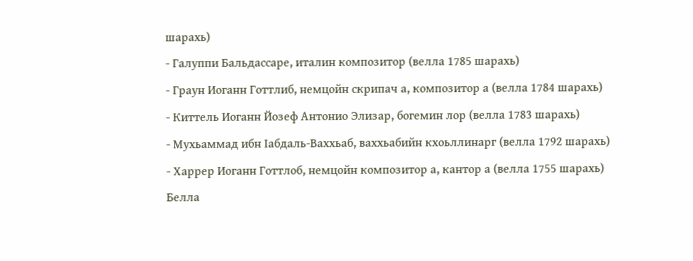шарахь)
- Галуппи Бальдассаре, италин композитор (велла 1785 шарахь)
- Граун Иоганн Готтлиб, немцойн скрипач а, композитор а (велла 1784 шарахь)
- Киттель Иоганн Йозеф Антонио Элизар, богемин лор (велла 1783 шарахь)
- Мухьаммад ибн Ӏабдаль-Ваххьаб, ваххьабийн кхоьллинарг (велла 1792 шарахь)
- Харрер Иоганн Готтлоб, немцойн композитор а, кантор а (велла 1755 шарахь)
Белла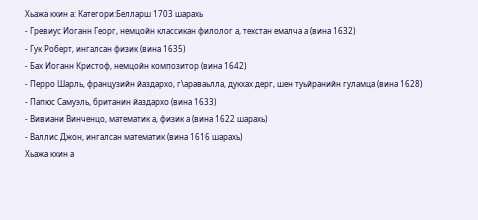Хьажа кхин а: Категори:Белларш 1703 шарахь
- Гревиус Иоганн Георг, немцойн классикан филолог а, текстан емалча а (вина 1632)
- Гук Роберт, ингалсан физик (вина 1635)
- Бах Иоганн Кристоф, немцойн композитор (вина 1642)
- Перро Шарль, французийн йаздархо, г\араваьлла, дукхах дерг, шен туьйранийн гуламца (вина 1628)
- Папюс Самуэль, британин йаздархо (вина 1633)
- Вивиани Винченцо, математик а, физик а (вина 1622 шарахь)
- Валлис Джон, ингалсан математик (вина 1616 шарахь)
Хьажа кхин а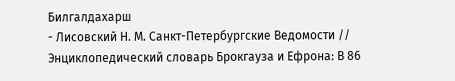Билгалдахарш
- Лисовский Н. М. Санкт-Петербургские Ведомости // Энциклопедический словарь Брокгауза и Ефрона: В 86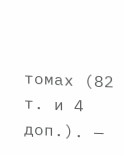томах (82 т. и 4 доп.). —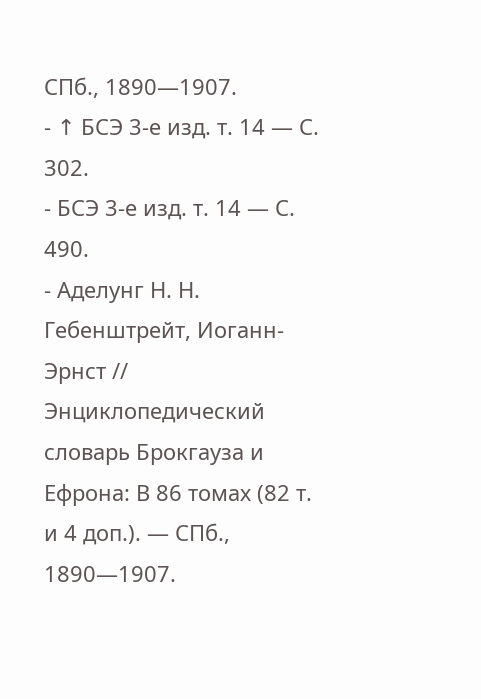СПб., 1890—1907.
- ↑ БСЭ 3-е изд. т. 14 — С. 302.
- БСЭ 3-е изд. т. 14 — С. 490.
- Аделунг Н. Н. Гебенштрейт, Иоганн-Эрнст // Энциклопедический словарь Брокгауза и Ефрона: В 86 томах (82 т. и 4 доп.). — СПб., 1890—1907.